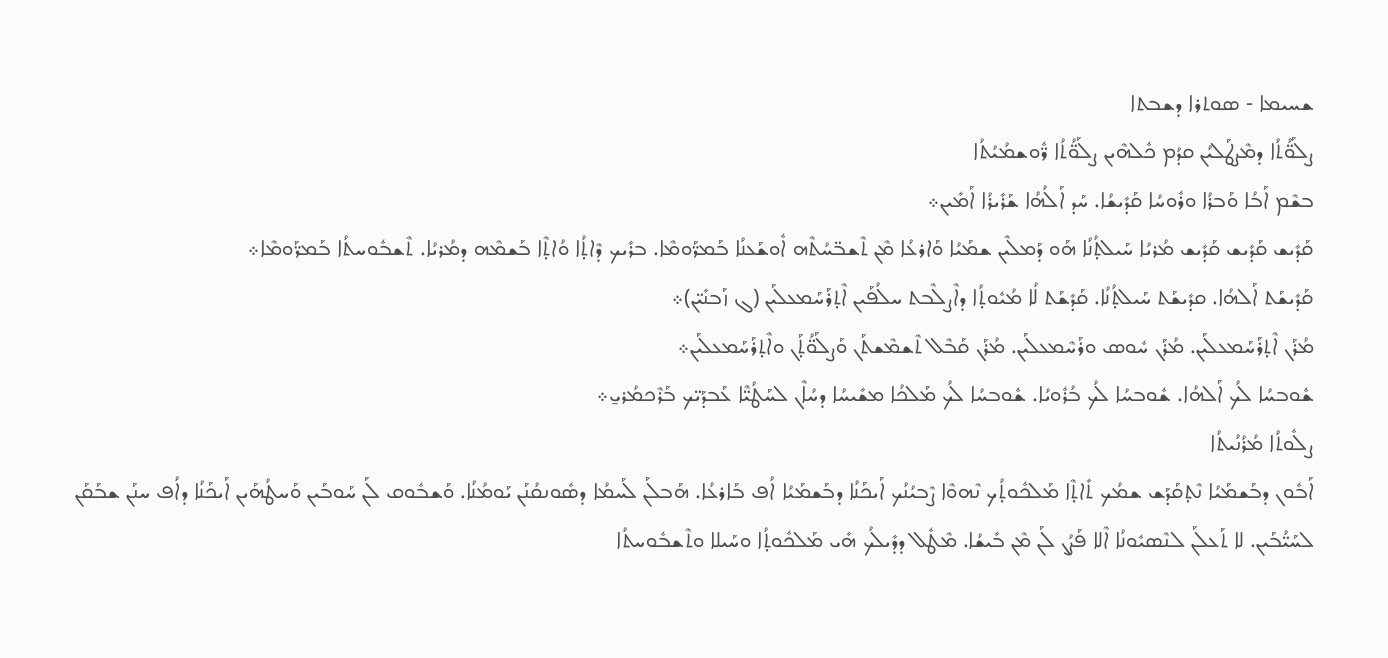ܫܚܝܡܐ - ܣܘܬܪܐ ܕܫܒܬܐ
ܨܠܰܘ̈ܳܬܳܐ ܕܡܶܨܛܰܠܝܳܢ ܩܕܳܡ ܟܽܠܗܶܝܢ ܨܠܰܘ̈ܳܬܳܐ ܪ̈ܽܘܫܡܳܝܳܬܳܐ
ܒܫܶܡ ܐܰܒܳܐ ܘܰܒܪܳܐ ܘܪܽܘܚܳܐ ܩܰܕܺܝܫܳܐ. ܚܰܕ ܐܰܠܳܗܳܐ ܫܰܪܺܝܪܳܐ ܐܰܡܺܝܢ܀
ܩܰܕܺܝܫ ܩܰܕܺܝܫ ܩܰܕܺܝܫ ܡܳܪܝܳܐ ܚܰܝܠܬ̣ܳܢܳܐ ܗܰܘ ܕܰܡܠܶܝܢ ܫܡܰܝܳܐ ܘܰܐܪܥܳܐ ܡܶܢ ܬܶܫܒ̈ܚܳܬܶܗ ܐܽܘܫܰܥܢܳܐ ܒܰܡܪ̈ܰܘܡܶܐ. ܒܪܺܝܟ ܕܶܐܬ̣ܳܐ ܘܳܐܬ̣ܶܐ ܒܰܫܡܶܗ ܕܡܳܪܝܳܐ. ܬܶܫܒܽܘܚܬܳܐ ܒܰܡܪ̈ܰܘܡܶܐ܀
ܩܰܕܺܝܫܰܬ ܐܰܠܗܳܐ. ܩܕܺܝܫܰܬ ܚܰܝܠܬ̣ܳܢܳܐ. ܩܰܕܺܫܰܬ ܠܳܐ ܡܳܝܽܘܬ̣ܳܐ ܕܐܶܨܠܶܒܬ ܚܠܳܦܰܝܢ ܐܶܬ̣ܪܰܚܰܡܥܠܰܝܢ (ܓ ܙܰܒܢܺܝ̈ܢ)܀
ܡܳܪܰܢ ܐܶܬ̣ܪܰܚܰܡܥܠܰܝܢ. ܡܳܪܰܢ ܚܽܘܣ ܘܪܰܚܶܡܥܠܰܝܢ. ܡܳܪܰܢ ܩܰܒܶܠ ܬܶܫܡܶܫܬܰܢ ܘܰܨܠܰܘ̈ܳܬ̣ܰܢ ܘܐܶܬ̣ܪܰܚܰܡܥܠܰܝܢ܀
ܫܽܘܒܚܳܐ ܠܳܟ ܐܰܠܗܳܐ. ܫܽܘܒܚܳܐ ܠܳܟ ܒܳܪܽܘܝܳܐ. ܫܽܘܒܚܳܐ ܠܳܟ ܡܰܠܟܳܐ ܡܫܺܝܚܳܐ ܕܚܳܐܶܢ ܠܚܰܛܳܝ̈ܶܐ ܥܰܒܕܰܝ̈ܟ ܒܰܪܶܟܡܳܪܝ̱܀
ܨܠܽܘܬܳܐ ܡܳܪܳܢܳܝܬܳܐ
ܐܰܒܽܘܢ ܕܒܰܫܡܰܝܳܐ ܢܶܬ̣ܩܰܕܰܫ ܫܡܳܟ ܬܺܐܬ̣ܶܐ ܡܰܠܟܽܘܬ̣ܳܟ ܢܶܗܘܶܐ ܨܶܒܝܳܢܳܟ ܐܰܝܟܰܢܳܐ ܕܒܰܫܡܰܝܳܐ ܐܳܦ ܒܰܐܪܥܳܐ. ܗܰܒܠܰܢ ܠܰܚܡܳܐ ܕܣܽܘܢܩܳܢܰܢ ܝܰܘܡܳܢܳܐ. ܘܰܫܒܽܘܩ ܠܰܢ ܚܰܘܒܰܝܢ ܘܰܚܛܳܗܰܝܢ ܐܰܝܟܰܢܳܐ ܕܐܳܦ ܚܢܰܢ ܫܒܰܩܰܢ ܠܚܰܝ̈ܳܒܰܝܢ. ܠܐ ܬܰܥܠܰܢ ܠܢܶܣܝܽܘܢܳܐ ܐܶܠܐ ܦܰܨܳܢ ܠܰܢ ܡܶܢ ܒܺܝܫܳܐ. ܡܶܛܽܠ ܕܕܺܝܠܳܟ ܗܺܝ ܡܰܠܟܽܘܬ̣ܳܐ ܘܚܰܝܠܐ ܘܬܶܫܒܽܘܚܬܳܐ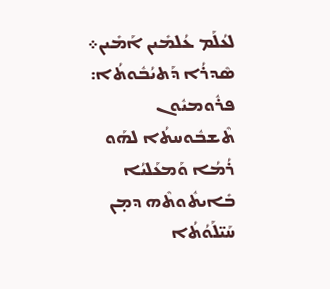ܠܥܳܠܰܡ ܥܳܠܡܺܝܢ ܐܰܡܺܝܢ܀
ܣܶܕܪܳܐ ܕܰܬܝܳܒܽܘܬܳܐ:
ܦܪܽܘܡܝܽܘܢ
ܬܶܫܒܽܘܚܬܳܐ ܠܗܰܘ ܪܳܡܳܐ ܘܰܡܥܰܠܝܳܐ ܒܺܐܝܬܽܘܬܶܗ ܕܡ̣ܢ ܚܰܝ̈ܠܰܘܳܬܳܐ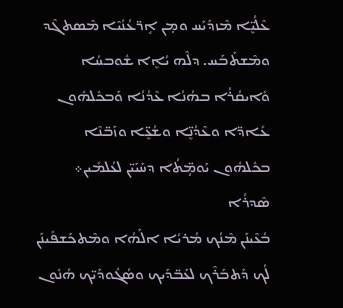ܥܶܠܳܝܷ̈ܐ ܡܶܙܕܰܝܰܚ ܘܡ̣ܢ ܐܱܪ̈ܥܳܢܳܝܶܐ ܡܶܣܬܓܶܕ ܘܡܶܫܬܰܒܰܚ. ܕܠܶܗ ܝܳܐܷܐ ܫܽܘܒܚܳܐ ܘܺܐܝܩܳܪܳܐ ܒܗܳܢܳܐ ܥܶܕܳܢܳܐ ܘܰܒܟܽܠܗܽܘܢ ܥܺܐܕ̈ܐ ܘܥܶܕܳܢܷ̈ܐ ܘܫܳܥܷ̈ܐ ܘܙܰܒ̈ܢܶܐ ܒܟܽܠܗܽܘܢ ܝܰܘܡܴ̈ܬܳܐ ܕܚܰܝܰܝ̈ܢ ܠܥܳܠܡܺܝܢ܀
ܣܶܕܪܳܐ
ܒܳܥܶܝܢܰܢ ܡܶܢܳܟ ܡܳܪܝܳܐ ܐܠܰܗܳܐ ܘܡܶܬܟܰܫܦܺܝܢܰܢ ܠܳܟ ܕܰܬܒܰܪܶܟ ܠܥܰܒ̈ܕܰܝܟ ܘܣܳܓܽܘܕܰܝ̈ܟ ܗܳܢܽܘܢ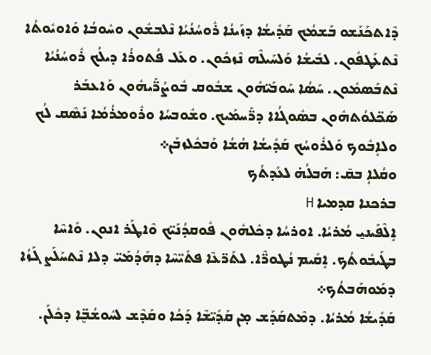ܕܶܐܬܟܰܢܰܫܘ ܒܰܫܡܳܟ ܩܰܕܺܝܫܳܐ ܕܙܰܝܢܳܐ ܪܽܘܚܳܢܳܝܳܐ ܢܶܠܒܫܽܘܢ ܘܚܽܘܒܳܐ ܘܰܐܘܝܽܘܬܳܐ ܢܶܬܥܰܛܦܽܘܢ. ܠܒܺܝܫܳܐ ܘܰܠܚܰܝܠܶܗ ܢܶܙܟܽܘܢ. ܘܥܰܠ ܦܳܬܘܪܳܐ ܕܝܠܳܟ ܪܽܘܚܳܢܳܝܳܐ ܢܶܬܒܰܣܡܽܘܢ. ܚܰܣܳܐ ܚܰܘܒܰܝ̈ܗܽܘܢ ܫܒܽܘܩ ܒܽܘܨܳܪ̈ܰܝܗܽܘܢ ܘܰܐܥܒܰܪ ܣܰܟ̈ܠܘܳܬܗܽܘܢ ܒܣܽܘܓܳܐܐ ܕܪ̈ܰܚܡܰܝܟ. ܘܫܽܘܒܚܳܐ ܘܪܽܘܡܪܳܡܳܐ ܢܰܣܶܩ ܠܳܟ ܘܠܐܱܒܽܘܟ ܘܰܠܪܽܘܚܳܟ ܩܰܕܺܝܫܳܐ ܗܳܫܳܐ ܘܰܒܟܽܠܙܒܰܢ܀
ܘܩܳܠܐܴ ܒܩ̄: ܗܰܒܠܳܗ̇ ܠܥܺܕܬܳܟ
ܒܪܟܢܐ ܩܕܡܝܐ H
ܐܱܠܶܦܰܝܢܝ̱ ܡܳܪܝܳܐ. ܐܘܪܚܳܐ ܕܟܽܠܗܽܘܢ ܦܽܘܩܕܳܢܰܝ̈ܟ ܘܶܐܛܰܪ ܐܢܘܢ. ܘܺܐܚܶܐ ܒܛܰܝܒܽܘܬܳܟ. ܐܱܩܺܝܡ ܢܳܛܘܪ̈ܶܐ. ܠܬܰܪ̈ܥܶܐ ܦܬܺܝ̈ܚܶܐ ܕܗܰܕܳܡܰܝ̈ ܕܠܐ ܢܶܬܚܰܠܰܨ ܓܰܙܳܐ ܕܡܰܘܗܰܒܬܳܟ܀
ܩܰܕܺܝܫܳܐ ܡܳܪܝܳܐ. ܕܡܶܬܩܰܕܰܫ ܡ̣ܢ ܩܰܕܺܝ̈ܫܶܐ ܕܰܟܳܐ ܘܩܰܕܶܫ ܠܚܽܘܫܳܒܷ̈ܐ ܕܟܽܠܰܢ.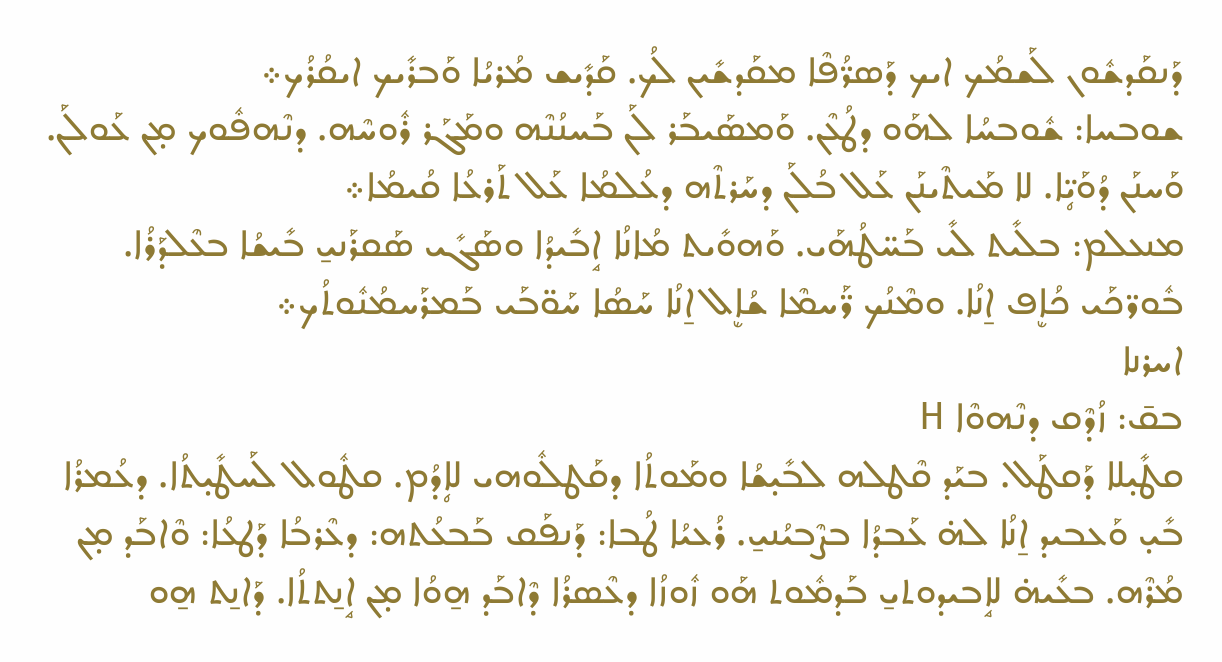ܕܰܢܩܰܕܫܽܘܢ ܠܰܫܡܳܟ ܐܝܟ ܕܰܣܪ̈ܳܦܶܐ ܡܩܰܕܫܺܝܢ ܠܳܟ. ܩܰܕܺܝܫ ܡܳܪܝܳܐ ܘܰܒܪܺܝܟ ܐܝܩܳܪܳܟ܀
ܫܘܒܚܐ: ܫܽܘܒܚܳܐ ܠܗܰܘ ܕܛܳܥܶܢ. ܘܰܡܣܰܝܒܰܪ ܠܰܢ ܒܰܚܢܳܢܶܗ ܘܡܰܓܰܪ ܪܽܘܚܶܗ. ܕܢܶܗܦܽܘܟ ܡ̣ܢ ܥܰܘܠܰܢ. ܘܰܚܢܰܢ ܕܳܘܰܝܴ̈ܐ. ܠܐ ܡܰܝܬܶܝܢܰܢ ܥܰܠ ܒܳܠܰܢ ܕܚܰܪܬܶܗ ܕܥܳܠܡܳܐ ܥܰܠ ܬܰܪܥܳܐ ܩܳܝܡܳܐ܀
ܡܢܥܠܡ: ܒܠܺܝܬ ܠܺܝ ܒܰܚ̈ܛܳܗܰܝ. ܘܰܗܘܺܝܬ ܡܳܐܢܳܐ ܐܱܒܺܝܕܳܐ ܘܣܰܓܺܝ ܣܰܩܪܰܢܝ̱ ܒܺܝܫܳܐ ܒܥܶܠܕܰܪܳܐ. ܒܽܘܪ̈ܟܰܝ ܟܳܐܷܦ ܐ̱ܢܳܐ. ܘܡܶܢܳܟ ܪ̈ܰܚܡܶܐ ܫܳܐܷܠ ܐ̱ܢܳܐ ܚܰܣܳܐ ܚܰܘ̈ܒܰܝ ܒܰܡܪܰܚܡܳܢܽܘܬܳܟ܀
ܐܚܪܢܐ
ܒܩ̄: ܙܳܕܶܩ ܕܢܶܗܘܶܐ H
ܩܛܺܝ̣ܠܐ ܕܰܩܛܰܠ. ܒܝܰܕ ܩܶܛܠܗ ܠܒܺܝ̣ܫܳܐ ܘܡܰܘܬܳܐ ܕܩܰܛܠܽܘܗܝ ܠܐܴܕܳܡ. ܩܛܽܘܠ ܠܰܚܛܺܝ̣ܬܳܐ. ܕܥܳܡܪܳܐ ܒܺܝ̣ ܘܰܥܒܝܕ ܐ̱ܢܳܐ ܠܗ̇ ܥܰܒܕܳܐ ܒܨܶܒܝܳܢܝ̱. ܪܳܥܝܳܐ ܛܳܒܐ: ܕܰܢܦܰܩ ܒܰܒܥܳܬܗ: ܕܥܶܪܒܳܐ ܕܰܛܥܳܐ: ܘܶܐܒܰܕ ܡ̣ܢ ܡܳܪܶܗ. ܒܥܺܝܗ̇ ܠܐܱܒܝܕܘܬܝ̱ ܒܰܕܡܽܘܬ ܗܰܘ ܙܽܘܙܳܐ ܕܥܶܣܪܳܐ ܕܶܐܒܰܕ ܗ̱ܘܳܐ ܡ̣ܢ ܐܱܢ̱ܬܬܳܐ. ܕܰܐܢ̱ܬ ܗ̱ܘ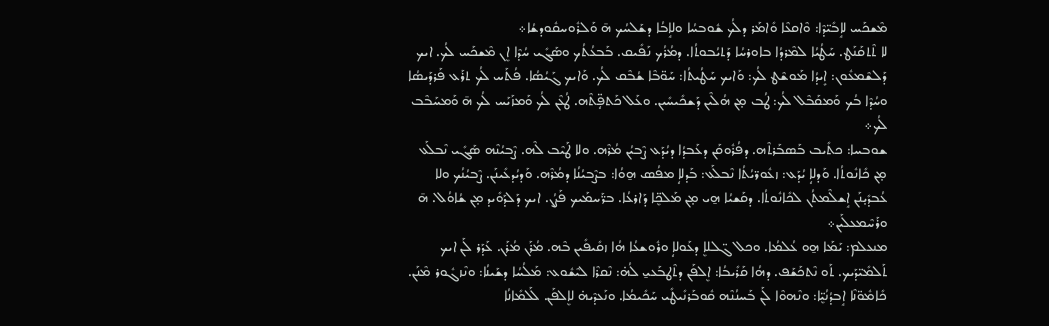ܡܶܫܟܰܚ ܠܐܱܒܺܝ̈ܕܶܐ: ܘܶܐܩܥܶܐ ܘܺܐܡܰܪ ܕܠܳܟ ܫܽܘܒܚܳܐ ܘܠܐܱܒܳܐ ܕܫܰܠܚܳܟ ܗ̄ ܘܰܠܪܽܘܚܩܽܘܕܫܳܐ܀
ܠܐ ܬܶܬܩܰܢܰܛ. ܚܰܛܳܝܳܐ ܠܡܶܪܕܳܐ ܒܐܘܪܚܳܐ ܕܰܬܝܳܒܘܬܳܐ. ܕܡܳܪܳܟ ܢܰܦܺܝܩ. ܒܰܒܥܳܬܳܟ ܘܣܰܓܺܝ ܚܳܕܶܐ ܐܷܢ ܡܶܫܟܰܚ ܠܳܟ. ܐܝܟ ܕܰܠܫܶܡܥܽܘܢ: ܐܻܝܕܳܐ ܡܰܘܫܶܛ ܠܳܟ: ܘܰܐܝܟ ܚܰܛܳܝܬܳܐ: ܚܰܘ̈ܒܶܐ ܫܳܒܶܩ ܠܳܟ. ܘܰܐܝܟ ܓܰܝܳܣܳܐ. ܦܳܬܰܚ ܠܳܟ ܬܪܰܥ ܦܰܪܕܰܝܣܳܐ ܘܚܳܕܶܐ ܒܳܟ ܘܰܡܩܰܒܶܠ ܠܳܟ: ܛܳܒ ܡ̣ܢ ܗܳܠܶܝܢ ܕܰܫܟܺܝܚܺܝܢ. ܘܥܰܠ ܟܰܬܦܴ̈ܬܶܗ. ܛܳܥܶܢ ܠܳܟ ܘܰܡܙܰܝܰܚ ܠܳܟ ܗ̄ ܘܰܡܚܰܒܶܒ ܠܳܟ܀
ܫܘܒܚܐ: ܟܬܺܝܒ ܒܰܣܒܰܪܬܶܗ. ܕܦܳܪܽܘܩܰܢ ܕܥܰܒܕܳܐ ܕܝܳܕܰܥ ܨܶܒܝܳܢ ܡܳܪܶܗ. ܘܠܐ ܛܰܝܶܒ ܠܶܗ. ܨܶܒܝܳܢܶܗ ܣܰܓܺܝ ܢܶܒܠܰܥ ܡ̣ܢ ܟܺܐܢܽܘܬܳܐ. ܘܰܕܠܐܴ ܝܳܕܰܥ: ܙܥܽܘܪ̈ܝܳܬܳܐ ܢܶܒܠܰܥ: ܒܰܕܠܐܴ ܡܦܳܣ ܗ̱ܘܳܐ: ܒܨܶܒܝܳܢܳܐ ܕܡܳܪܶܗ. ܘܰܕܝܳܕܥܺܝܢܰܢ. ܨܶܒܝܳܢܳܟ ܘܠܐ ܥܳܒܕܺܝ̣ܢܰܢ ܐܱܫܠܶܡܬܳܢ ܠܟܺܐܢܽܘܬܳܐ. ܕܩܰܫܝܳܐ ܗ̱ܝ ܡ̣ܢ ܡܰܠܟܷ̈ܐ ܕܰܐܪܥܳܐ. ܒܪ̈ܰܚܡܰܝܟ ܦܰܨܳܢ. ܐܝܟ ܕܰܠܕܰܘܺܝܕ ܡ̣ܢ ܫܳܐܘܳܠ. ܗ̄ ܘܪܰܚܶܡܥܠܰܝܢ܀
ܡܢܥܠܡ: ܝܰܡܰܐ ܗ̱ܘ ܥܳܠܡܳܐ. ܘܟܠ ܓ̈ܠܠܐܷ ܕܥܰܘܠܐܴ ܘܪܽܘܫܥܳܐ ܗܳܐ ܙܩܺܝܦܺܝܢ ܒܶܗ. ܡܳܪܰܢ ܡܳܪܰܢ. ܥܰܕܰܪ ܠܰܢ ܐܝܟ ܬܰܠܡܺܝ̈ܕܰܝܟ. ܬܰܘ ܢܶܬܟܰܫܰܦ. ܕܗܳܐ ܩܰܪܺܝܒܳܐ: ܐܷܠܦܰܢ ܕܬܶܛܒܰܥܝ̱ ܠܳܗ̇: ܢܶܩܪܶܐ ܠܝܶܫܽܘܥ: ܡܰܠܳܚܳܐ ܕܫܰܝܢܳܐ: ܘܢܶܙܓܽܘܪ ܡܶܢܰܢ. ܟܺܐܡܽܘ̈ܢܶܐ ܐܱܒܕܳܢܳܝܷ̈ܐ: ܘܢܶܗܘܶܐ ܠܰܢ ܒܰܚܢܳܢܶܗ ܩܽܘܒܰܪܢܺܝܛܺܝ ܚܰܟܺܝܡܳܐ. ܘܢܰܥܕܶܝܗ̇ ܠܐܷܠܦܰܢ. ܠܰܠܡܺܐܢܳܐ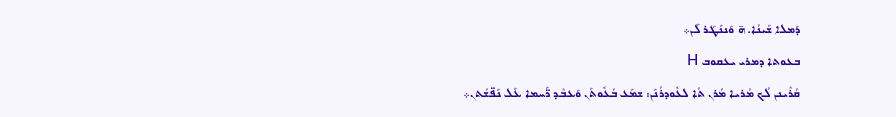ܕܰܡܠܐ ܫܰܝܢܳܐ. ܗ̄ ܘܰܢܢܰܛܰܪ ܠܰܢ܀
ܒܥܘܬܐ ܕܡܪܝ ܝܥܩܘܒ H
ܩܳܪܶܝܢܢ ܠܳܟ ܡܳܪܝܐ ܡܳܪܢ ܬܳܐ ܠܥܽܘܕܪܳܢܰܢ: ܫܡܰܥ ܒܳܥܽܘܬܰܢ ܘܰܥܒܶܕ ܪ̈ܰܚܡܐ ܥܰܠ ܢܰܦ̈ܫܳܬܢ܀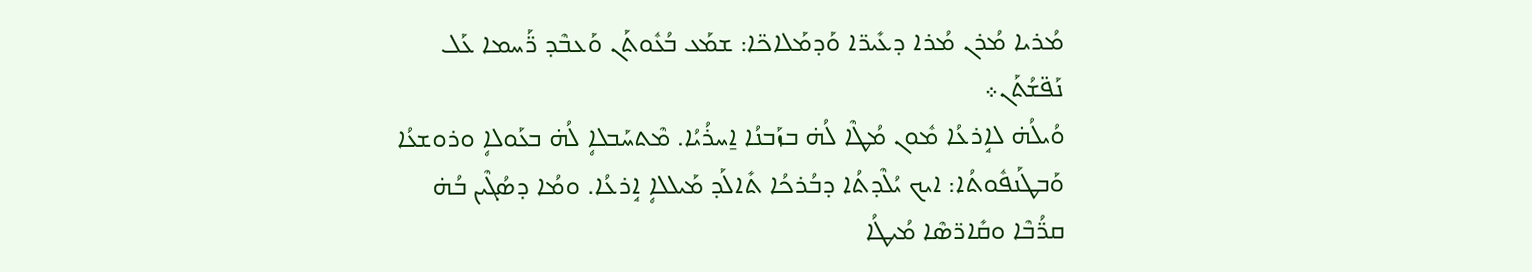ܡܳܪܝܐ ܡܳܪܢ ܡܳܪܐ ܕܥܺܝܪ̈ܐ ܘܰܕܡܰܠܐܟ̈ܐ: ܫܡܰܥ ܒܳܥܽܘܬܰܢ ܘܰܥܒܶܕ ܪ̈ܰܚܡܐ ܥܰܠ ܢܰܦ̈ܫܳܬܰܢ܀
ܘܳܝܠܳܗ̇ ܠܐܱܪܥܳܐ ܡܽܘܢ ܡܳܛܶܐ ܠܳܗ̇ ܒܙܰܒܢܳܐ ܐ̱ܚܪܳܝܳܐ. ܡܶܬܚܰܒܠܐܴ ܠܳܗ̇ ܒܥܰܘܠܐܴ ܘܪܘܫܥܳܐ ܘܰܒܛܰܢܦܽܘܬܳܐ: ܐܝܟ ܝܳܠܶܕܬܳܐ ܕܒܳܪܟܳܐ ܬܺܐܠܰܕ ܡܰܝܠܠܐܴ ܐܱܪܥܳܐ. ܘܡܳܐ ܕܣܳܓܶܝܢ ܒܳܗ̇ ܩܪ̈ܳܒܶܐ ܘܩܺܐܪ̈ܣܶܐ ܡܳܝܛܳܐ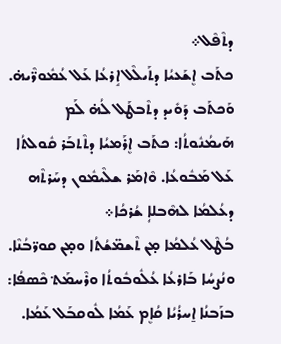ܕܬܶܦܶܠ܀
ܟܬܰܒ ܐܷܫܰܥܝܳܐ ܕܬܰܝܠܶܠ ܐܱܪܥܳܐ ܥܰܠ ܥܳܡܽܘܪ̈ܶܝܗ̇. ܘܰܟܬܰܒ ܕܰܘܺܝܕ ܕܬܶܒܛܰܠ ܠܳܗ̇ ܠܰܡ ܗܰܝܡܳܢܽܘܬܳܐ: ܟܬܰܒ ܐܷܪܰܡܝܳܐ ܕܬܶܬܒܰܪ ܩܽܘܠܬܳܐ ܥܰܠ ܡܰܒܽܘܥܳܐ. ܘܶܐܡܰܪ ܫܠܶܝܡܽܘܢ ܕܚܰܪܬܶܗ ܕܥܳܠܡܳܐ ܠܗܶܒܠܐܴ ܫܳܪܟܳܐ܀
ܒܳܛܶܠ ܥܳܠܡܳܐ ܡ̣ܢ ܬܶܫܡ̈ܫܳܬܳܐ ܘܡ̣ܢ ܩܘܪ̈ܒܳܢܶܐ. ܘܢܳܨܚܳܐ ܒܰܐܪܥܳܐ ܥܳܠܽܘܒܽܘܬܳܐ ܘܪܶܚܡܰܬ݀ ܟܶܣܦܳܐ: ܒܙܰܒܢܳܐ ܐ̱ܚܪܳܝܳܐ ܩܳܐܷܡ ܥܰܡܳܐ ܠܽܘܩܒܰܠ ܥܰܡܳܐ.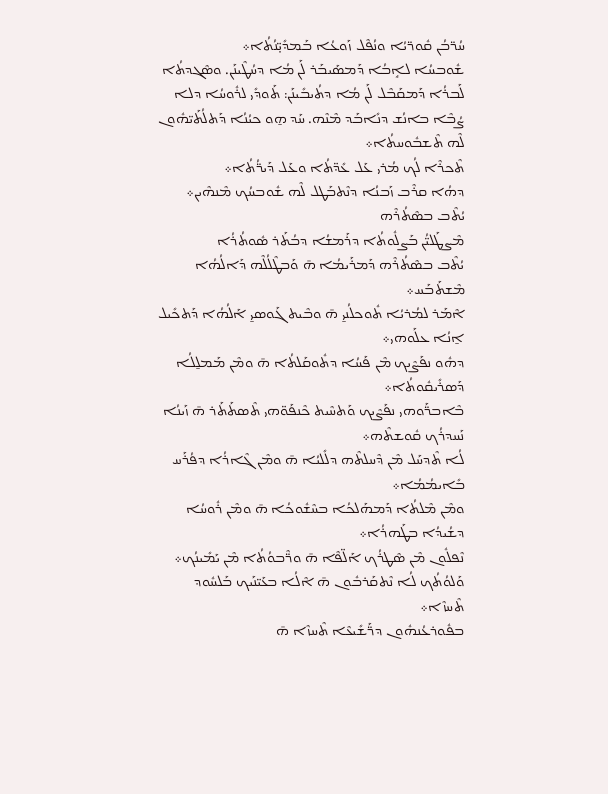ܚܳܪ̈ܒܳܢ ܩܽܘܪ̈ܝܳܐ ܘܢܳܦܶܠ ܙܰܘܥܳܐ ܒܰܡܕܺܝ̣̈ܢܳܬܳܐ܀
ܫܽܘܒܚܳܐ ܠܐܱܒܳܐ ܕܰܡܣܰܝܒܰܪ ܠܰܢ ܡܳܐ ܕܚܳܛܶܝܢܰܢ. ܘܣܶܓܕܬܳܐ ܠܰܒܪܳܐ ܕܰܡܩܰܒܶܠ ܠܰܢ ܡܳܐ ܕܬܳܝܒܺܝܢܰܢ: ܬܰܘܕܺܝ ܠܪܽܘܚܳܐ ܕܠܐ ܨܳܒܶܐ ܒܐܢܳܫ ܕܢܺܐܒܰܕ ܡܶܢܶܗ. ܚܰܕ ܗ̱ܘ ܟܝܳܢܳܐ ܕܰܬܠܳܬܰܝ̈ܗܽܘܢ ܠܶܗ ܬܶܫܒܽܘܚܬܳܐ܀
ܬܶܟܪܶܐ ܠܳܟ ܡܳܪܝ ܥܰܠ ܥܺܕ̈ܬܳܐ ܘܥܰܠ ܕܰܝܪ̈ܳܬܳܐ܀
ܕܗܳܐ ܩܪܶܒ ܙܰܒܢܳܐ ܕܢܶܬܒܰܛܠ ܠܶܗ ܫܽܘܒܚܳܟ ܡܶܢܗܶܝܢ܀
ܝܳܬܶܒ ܒܣܶܬܳܪܶܗ
ܡܶܨܛܰܠܝ̈ܳܢ ܒܰܨܠܽܘܬܳܐ ܕܪܰܡܫܳܐ ܕܒܳܬܰܪ ܣܽܘܬܳܪܳܐ
ܝܳܬܶܒ ܒܣܶܬܳܪܶܗ ܕܰܡܪܰܝܡܳܐ ܗ̄ ܘܰܒܛܶܠܳܠܶܗ ܕܰܐܠܳܗܳܐ ܡܶܫܬܰܒܰܚ܀
ܐܶܡܰܪ ܠܡܳܪܝܳܐ ܬܽܘܟܠܳܢܝ̱ ܗ̄ ܘܒܶܝܬ ܓܰܘܣܝ̱ ܐܰܠܳܗܳܐ ܕܰܬܟܺܝܠ ܐ̱ܢܳܐ ܥܠܰܘܗܝ܀
ܕܗܽܘ ܢܦܰܨܶܝܟ ܡܶܢ ܦܰܚܳܐ ܕܬܽܘܩܰܠܬܳܐ ܗ̄ ܘܡܶܢ ܡܰܡܠ̱ܠܳܐ ܕܰܣܪܺܝܩܽܘܬܳܐ܀
ܒܶܐܒܪ̈ܰܘܗܝ ܢܦܰܨܶܝܟ ܘܰܬܚܶܝܬ ܟܶܢܦܰܘ̈ܗܝ ܬܶܣܬܰܬܰܪ ܗ̄ ܙܰܝܢܳܐ ܢܰܚܕܪܳܟ ܩܽܘܫܬܶܗ܀
ܠܳܐ ܬܶܕܚܰܠ ܡܶܢ ܕܶܚܠܬܶܗ ܕܠܺܠܝܳܐ ܗ̄ ܘܡܶܢ ܓܶܐܪܳܐ ܕܦܳܪܰܚ ܒܺܐܝܡܳܡܳܐ܀
ܘܡܶܢ ܡܶܠܬܳܐ ܕܰܡܗܰܠܟܳܐ ܒܚܶܫܽܘܟܳܐ ܗ̄ ܘܡܶܢ ܪܽܘܚܳܐ ܕܫܳܝܕܳܐ ܒܛܰܗܪܳܐ܀
ܢܶܦܠܽܘܢ ܡܶܢ ܣܶܛܪܳܟ ܐܰܠ̈ܦܶܐ ܗ̄ ܘܪ̈ܶܒܘܳܬܳܐ ܡܶܢ ܝܰܡܺܝܢܳܟ܀
ܘܰܠܘܳܬܳܟ ܠܳܐ ܢܶܬܩܰܪܒܽܘܢ ܗ̄ ܐܶܠܳܐ ܒܥܰܝ̈ܢܰܝܟ ܒܰܠܚܽܘܕ ܬܶܚܙܶܐ܀
ܒܦܽܘܪܥܳܢܗܽܘܢ ܕܪ̈ܰܫܺܝܥܶܐ ܬܶܚܙܶܐ ܗ̄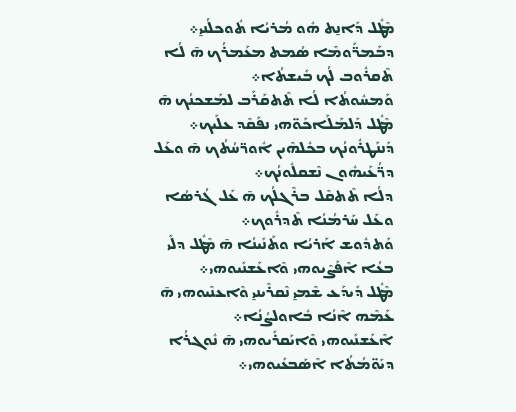ܡܶܛܽܠ ܕܰܐܢ̱ܬ ܗܽܘ ܡܳܪܝܳܐ ܬܽܘܟܠܳܢܝ̱܀
ܕܒܰܡܪ̈ܰܘܡܶܐ ܣܳܡܬ ܡܥܰܡܪܳܟ ܗ̄ ܠܳܐ ܬܶܩܪܽܘܒ ܠܳܟ ܒܺܝܫܬܳܐ܀
ܘܰܡܚܽܘܬܳܐ ܠܳܐ ܬܶܬܩܰܪܰܒ ܠܡܰܫܟܢܳܟ ܗ̄ ܡܶܛܽܠ ܕܰܠܡܰܠܰܐܟܰܘ̈ܗܝ ܢܦܰܩܶܕ ܥܠܰܝܟ܀
ܕܰܢܢܰܛܪܽܘܢܳܟ ܒܟܽܠܗܶܝܢ ܐܽܘܪ̈ܚܳܬܳܟ ܗ̄ ܘܥܰܠ ܕܪ̈ܳܥܰܝܗܽܘܢ ܢܶܫܩܠܽܘܢܳܟ܀
ܕܠܳܐ ܬܶܬܩܶܠ ܒܪܶܓܠܳܟ ܗ̄ ܥܰܠ ܓܳܪܣܳܐ ܘܥܰܠ ܚܰܪܡܳܢܳܐ ܬܶܕܪܽܘܟ܀
ܘܰܬܕܽܘܫ ܐܰܪܝܳܐ ܘܬܰܢܺܝܢܳܐ ܗ̄ ܡܶܛܽܠ ܕܠܺܝ ܒܥܳܐ ܐܶܦܰܨܶܝܘܗܝ ܘܶܐܥܰܫܢܺܝܘܗܝ܀
ܡܶܛܽܠ ܕܺܝܕܰܥ ܫܶܡܝ̱ ܢܶܩܪܶܝܢܝ̱ ܘܶܐܥܢܶܝܘܗܝ ܗ̄ ܥܰܡܶܗ ܐܶܢܳܐ ܒܽܐܘܠܨܳܢܳܐ܀
ܐܶܥܰܫܢܺܝܘܗܝ ܘܶܐܝܰܩܪܺܝܘܗܝ ܗ̄ ܢܽܘܓܪܳܐ ܕܝܰܘ̈ܡܳܬܳܐ ܐܶܣܰܒܥܺܝܘܗܝ܀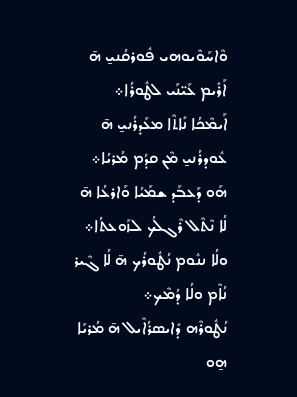ܘܶܐܚܰܘܶܝܘܗܝ ܦܽܘܪܩܳܢܝ̱ ܗ̄ ܐܰܪܺܝܡ ܥܰܝ̈ܢܰܝ ܠܛܽܘܪܳܐ܀
ܐܰܝܡܶܟܳܐ ܢܺܐܬܶܐ ܡܥܰܕܪܳܢܝ̱ ܗ̄ ܥܽܘܕܪܳܢܝ̱ ܡܶܢ ܩܕܳܡ ܡܳܪܝܳܐ܀
ܗܰܘ ܕܰܥܒܰܕ ܫܡܰܝܳܐ ܘܰܐܪܥܳܐ ܗ̄ ܠܳܐ ܢܶܬܶܠ ܪܶܓܠܳܟ ܠܙܰܘܥܬܳܐ܀
ܘܠܳܐ ܢܢܽܘܡ ܢܳܛܽܘܪܳܟ ܗ̄ ܠܳܐ ܓܶܝܪ ܢܳܐܶܡ ܘܠܳܐ ܕܳܡܶܟ܀
ܢܳܛܽܘܪܶܗ ܕܺܐܝܣܪܳܐܶܝܠ ܗ̄ ܡܳܪܝܰܐ ܗ̱ܘ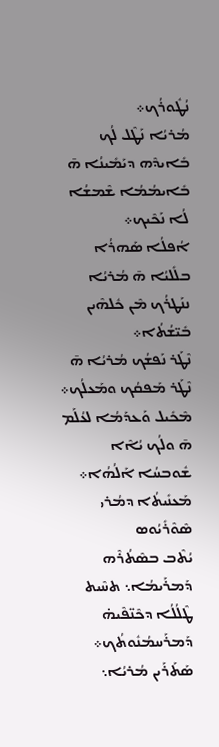ܢܳܛܽܘܪܳܟ܀
ܡܳܪܝܳܐ ܢܰܛܶܠ ܠܳܟ ܒܺܐܝܕܶܗ ܕܝܰܡܺܝܢܳܐ ܗ̄ ܒܺܐܝܡܳܡܳܐ ܫܶܡܫܳܐ ܠܳܐ ܢܰܟܶܝܟ܀
ܐܳܦܠܳܐ ܣܰܗܪܳܐ ܒܠܺܠܝܳܐ ܗ̄ ܡܳܪܝܳܐ ܢܢܰܛܪܳܟ ܡܶܢ ܟܽܠܗܶܝܢ ܒܺܝ̈ܫܳܬܳܐ܀
ܢܶܛܰܪ ܢܰܦܫܳܟ ܡܳܪܝܳܐ ܗ̄ ܢܶܛܰܪ ܡܰܦܩܳܟ ܘܡܰܥܠܳܟ܀
ܡܶܟܺܝܠ ܘܰܥܕܰܡܳܐ ܠܥܳܠܰܡ ܗ̄ ܘܠܳܟ ܝܳܐܶܐ ܫܽܘܒܚܳܐ ܐܰܠܳܗܳܐ܀
ܡܰܥܢܺܝܬܳܐ ܕܡܳܪܝ ܣܶܘܶܪܺܝܳܘܣ
ܝܳܬܶܒ ܒܣܶܬܳܪܶܗ ܕܰܡܪܰܝܡܳܐ܆ ܬܚܶܝܬ ܛܶܠܳܠܳܐ ܕܟܶܢ̈ܦܶܝܗ̇ ܕܰܡܪܰܚܡܳܢܽܘܬܳܟ܀
ܣܰܬܰܪܰܝܢ ܡܳܪܝܳܐ܆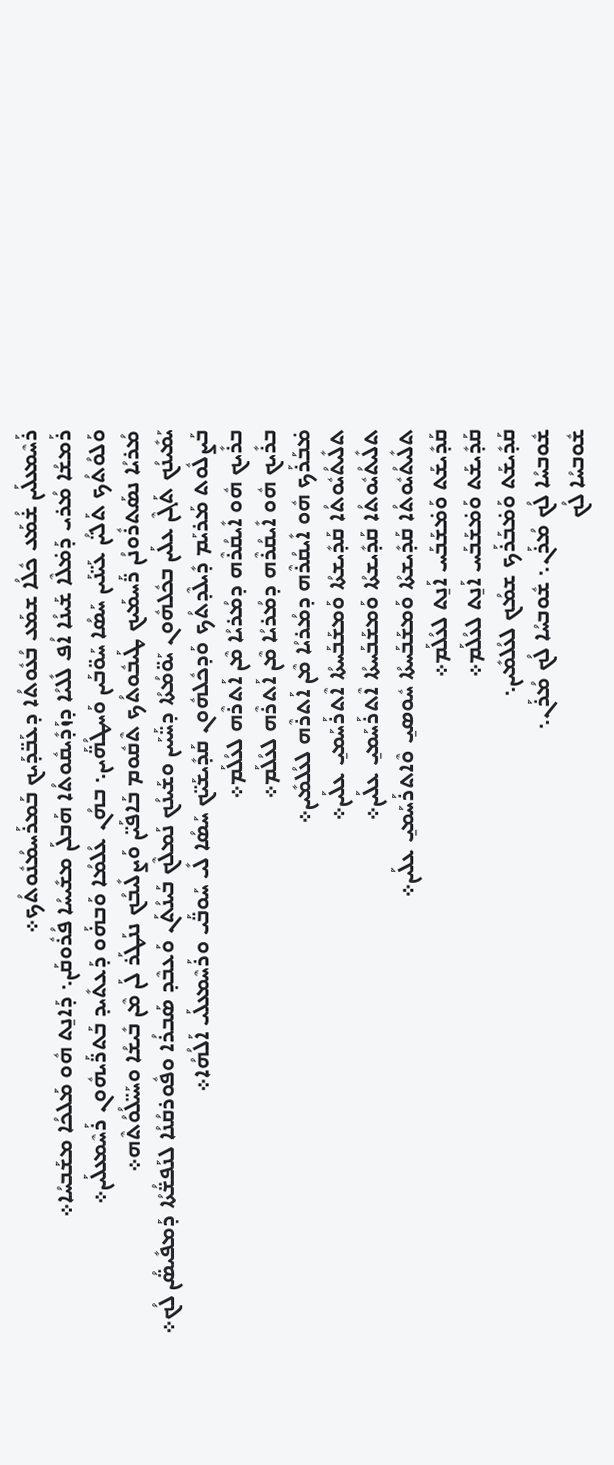ܪܰܚܶܡܥܠܰܝܢ ܫ̇ܳܡܰܥ ܟܽܠܳܐ ܫܡܰܥ ܒܳܥܽܘܬܳܐ ܕܥܰܒ̈ܕܰܝܟ ܒܰܡܪܰܚܡܳܢܽܘܬܳܟ܀
ܪܰܡܫܳܐ ܡܳܪܝ ܕܰܡ̇ܠܶܐ ܫܰܝܢܳܐ ܐܳܦ ܠܺܠܝܳܐ ܕܙܰܕܺܝܩܽܘܬܳܐ ܗܰܒܠܰܢ ܡܫܺܝܚܳܐ ܦܳܪܽܘܩܰܢ܆ ܕܰܐܢ̱ܬ ܗܽܘ ܡܰܠܟܳܐ ܡܫܰܒܚܳܐ܀
ܘܰܠܘܳܬܳܟ ܬܰܠܝ̈ܳܢ ܥܰܝ̈ܢܰܝܢ ܚܰܣܳܐ ܚܰܘ̈ܒܰܝܢ ܘܰܚܛܳܗ̈ܰܝܢ܆ ܒܗܳܢ ܥܳܠܡܳܐ ܘܰܒܗ̇ܰܘ ܕܰܥܬܺܝܕ ܒܰܬܪ̈ܰܝܗܽܘܢ ܪܰܚܶܡܥܠܰܝܢ܀
ܡܳܪܝܳܐ ܢܣܰܬܪܽܘܢܳܢ ܪ̈ܰܚܡܰܝܟ ܛܰܝܒܽܘܬܳܟ ܬܶܩܽܘܡ ܒܰܐܦܰܝ̈ܢ ܘܰܨܠܺܝܒܳܟ ܢܢܰܛܰܪ ܠܰܢ ܡܶܢ ܒܺܝܫܳܐ ܘܚܰܝ̈ܠܳܘܳܬܶܗ܀
ܝܰܡܺܝܢܳܟ ܬܰܓܶܢ ܥܠܰܝܢ ܒܟܽܠܗܽܘܢ ܝܰܘ̈ܡܳܬܳܐ ܕܚ̈ܰܝܰܝܢ ܘܫܰܝܢܳܟ ܢܰܡܠܶܟ ܒܰܝܢܳܬܰܢ ܘܰܥܒܶܕ ܣܰܒܪܳܐ ܘܦܽܘܪܩܳܢܳܐ ܠܢܰܦܫ̈ܳܬܳܐ ܕܰܡܦܺܝܣ̈ܳܢ ܠܳܟ܀
ܒܰܨܠܽܘܬ ܡܰܪܝܰܡ ܕܺܝܠܶܕܬܳܟ ܘܰܕܟܽܠܗܽܘܢ ܩܰܕܺܝܫܰܝ̈ܟ ܚܰܣܳܐ ܠܺܝ ܚܰܘܒ̈ܰܝ ܘܪܰܚܶܡܥܠܰܝ ܐܰܠܳܗܳܐ܀
ܒܪܺܝܟ ܗܽܘ ܐܺܝܩܳܪܶܗ ܕܡܳܪܝܳܐ ܡܶܢ ܐܰܬܪܶܗ ܠܥܳܠܰܡ܀
ܒܪܺܝܟ ܗܽܘ ܐܺܝܩܳܪܶܗ ܕܡܳܪܝܳܐ ܡܶܢ ܐܰܬܪܶܗ ܠܥܳܠܰܡ܀
ܡ̇ܒܰܪܰܟ ܗܽܘ ܐܺܝܩܳܪܶܗ ܕܡܳܪܝܳܐ ܡܶܢ ܐܰܬܪܶܗ ܠܥܳܠܡܺܝܢ܀
ܬܠܺܝܬܳܝܽܘܬܳܐ ܩܰܕܺܝܫܬܳܐ ܘܰܡܫܰܒܰܚܬܳܐ ܐܶܬܪܰܚܰܡܝ̱ ܥܠܰܝܢ܀
ܬܠܺܝܬܳܝܽܘܬܳܐ ܩܰܕܺܝܫܬܳܐ ܘܰܡܫܰܒܰܚܬܳܐ ܐܶܬܪܰܚܰܡܝ̱ ܥܠܰܝܢ܀
ܬܠܺܝܬܳܝܽܘܬܳܐ ܩܰܕܺܝܫܬܳܐ ܘܰܡܫܰܒܰܚܬܳܐ ܚܽܘܣܝ̱ ܘܶܐܬܪܰܚܰܡܝ̱ ܥܠܰܝܢ܀
ܩܰܕܺܝܫܰܬ ܘܰܡ̇ܫܰܒܰܚ ܐܰܢ̱ܬ ܠܥܳܠܰܡ܀
ܩܰܕܺܝܫܰܬ ܘܰܡ̇ܫܰܒܰܚ ܐܰܢ̱ܬ ܠܥܳܠܰܡ܀
ܩܰܕܺܝܫܰܬ ܘܰܡ̇ܒܰܪܰܟ ܫܡܳܟ ܠܥܳܠܡܺܝܢ܆
ܫܽܘܒܚܳܐ ܠܳܟ ܡܳܪܰܢ܆ ܫܽܘܒܚܳܐ ܠܳܟ ܡܳܪܰܢ܆
ܫܽܘܒܚܳܐ ܠܳܟ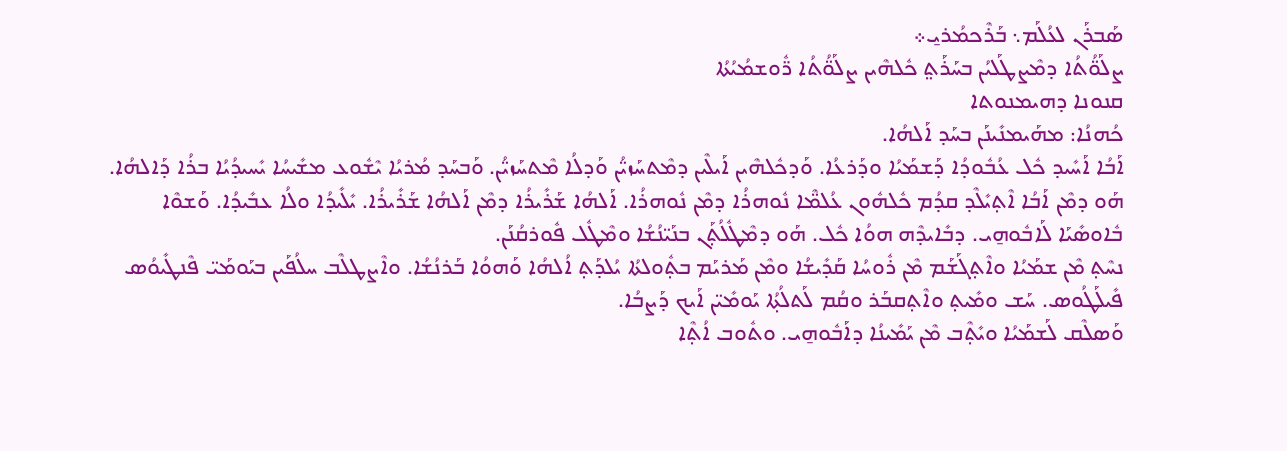ܣܰܒܪܰܢ ܠܥܳܠܰܡ܆ ܒܰܪܶܟܡܳܪܝ̱܀
ܨܠܰܘ̈ܳܬܳܐ ܕܡܶܨܛܰܠܝܳܢ ܒܚܰܪܰܬ݀ ܟܽܠܗܶܝܢ ܨܠܰܘ̈ܳܬܳܐ ܪ̈ܽܘܫܡܳܝܳܬܳܐ
ܩܢܘܢܐ ܕܗܝܡܢܘܬܐ
ܟܳܗܢܳܐ: ܡܗܰܝܡܢܺܝܢܰܢ ܒܚܰܕ ܐܰܠܗܳܐ.
ܐܰܒܳܐ ܐܰܚܺܝܕ ܟܽܠ ܥܳܒܽܘܕܳܐ ܕܰܫܡܰܝܳܐ ܘܕܰܪܥܳܐ. ܘܰܕܟܽܠܗܶܝܢ ܐܰܝܠܶܝܢ ܕܡܶܬܚܰܙܝ̈ܳܢ ܘܰܕܠܳܐ ܡܶܬܚܰܙܝ̈ܳܢ. ܘܰܒܚܰܕ ܡܳܪܝܳܐ ܝܶܫܽܘܥ ܡܫܺܝܚܳܐ ܝܺܚܝܕܳܝܳܐ ܒܪܳܐ ܕܰܐܠܗܳܐ. ܗܰܘ ܕܡܶܢ ܐܰܒܳܐ ܐܶܬ̣ܝܺܠܶܕ ܩܕܳܡ ܟܽܠܗܽܘܢ ܥܳܠܡ̈ܶܐ ܢܽܘܗܪܳܐ ܕܡܶܢ ܢܽܘܗܪܳܐ. ܐܰܠܗܳܐ ܫܰܪܺܝܪܳܐ ܕܡܶܢ ܐܰܠܗܳܐ ܫܰܪܺܝܪܳܐ. ܝܺܠܺܝܕܳܐ ܘܠܳܐ ܥܒܺܝܕܳܐ. ܘܰܫܘܶܐ ܒܽܐܘܣܺܝܰܐ ܠܰܐܒܽܘܗ̱ܝ. ܕܒܺܐܝܕܶܗ ܗܘܳܐ ܟܽܠ. ܗܰܘ ܕܡܶܛܽܠܳܬ̣ܰܢ ܒܢܰܝ̈ܢܳܫܳܐ ܘܡܶܛܽܠ ܦܽܘܪܩܳܢܰܢ.
ܢܚܶܬ̣ ܡܶܢ ܫܡܰܝܳܐ ܘܐܶܬ̣ܓܰܫܰܡ ܡܶܢ ܪܽܘܚܳܐ ܩܰܕܺܝܫܳܐ ܘܡܶܢ ܡܰܪܝܰܡ ܒܬ̣ܽܘܠܬܳܐ ܝܳܠܕܰܬ̣ ܐܳܠܗܳܐ ܘܰܗܘܳܐ ܒܰܪܢܳܫܳܐ. ܘܐܶܨܛܠܶܒ ܚܠܳܦܰܝܢ ܒܝܰܘܡܰܝ̈ ܦܶܢܛܺܝܘܳܣ ܦܺܝܠܰܛܳܘܣ. ܚܰܫ ܘܡܺܝܬ̣ ܘܐܶܬ̣ܩܒܰܪ ܘܩܳܡ ܠܰܬܠܳܬ̣ܳܐ ܝܰܘܡܺܝ̈ܢ ܐܰܝܟ ܕܰܨܒܳܐ.
ܘܰܣܠܶܩ ܠܰܫܡܰܝܳܐ ܘܝܺܬ̣ܶܒ ܡܶܢ ܝܰܡܺܝܢܳܐ ܕܐܰܒܽܘܗ̱ܝ. ܘܬܽܘܒ ܐܳܬ̣ܶܐ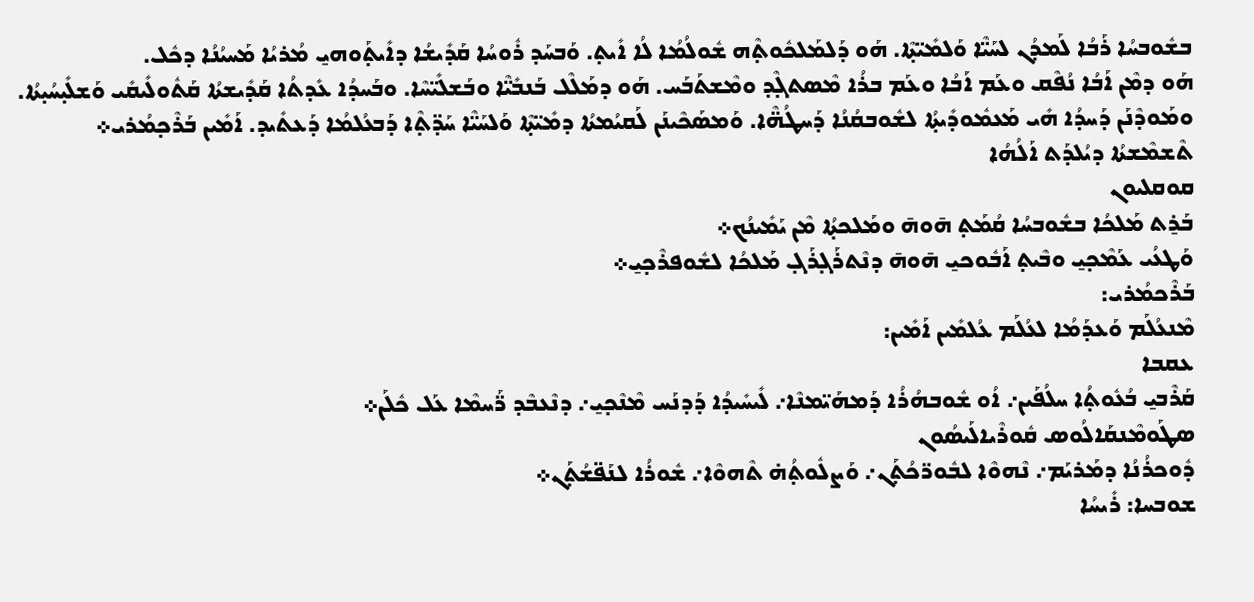ܒܫܽܘܒܚܳܐ ܪܰܒܳܐ ܠܰܡܕܳܢ ܠܚܰܝ̈ܶܐ ܘܰܠܡܺܝ̈ܬ̣ܶܐ. ܗܰܘ ܕܰܠܡܰܠܟܽܘܬ̣ܶܗ ܫܽܘܠܳܡܳܐ ܠܳܐ ܐܺܝܬ̣. ܘܰܒܚܰܕ ܪܽܘܚܳܐ ܩܰܕܺܝܫܳܐ ܕܐܺܝܬ̣ܰܘܗܝ̱ ܡܳܪܝܳܐ ܡܰܚܝܳܢܳܐ ܕܟܽܠ.
ܗܰܘ ܕܡܶܢ ܐܰܒܳܐ ܢܳܦܶܩ ܘܥܰܡ ܐܰܒܳܐ ܘܥܰܡ ܒܪܳܐ ܡܶܣܬܓ̣ܶܕ ܘܡܶܫܬܰܒܰܚ. ܗܰܘ ܕܡܰܠܶܠ ܒܰܢܒܺܝ̈ܶܐ ܘܒܰܫܠܺܝ̈ܚܶܐ. ܘܒܰܚܕܳܐ ܥܺܕܬܳܐ ܩܰܕܺܝܫܬܳܐ ܩܰܬܽܘܠܺܝܩܺܝ ܘܰܫܠܺܝ̣ܚܳܝ̣ܬܳܐ. ܘܡܰܘܕܶܢܰܢ ܕܰܚܕܳܐ ܗܺܝ ܡܰܥܡܽܘܕܺܝܬ̣ܳܐ ܠܫܽܘܒܩܳܢܳܐ ܕܰܚܛܳܗ̈ܶܐ. ܘܰܡܣܰܟܶܝܢܰܢ ܠܰܩܝܳܡܬܳܐ ܕܡܺܝ̈ܬ̣ܶܐ ܘܰܠܚܰܝ̈ܶܐ ܚܰܕ̈ܬ̣ܶܐ ܕܰܒܥܳܠܡܳܐ ܕܰܥܬܺܝܕ. ܐܰܡܺܝܢ ܒܰܪܶܟ̣ܡܳܪܝ܀
ܬܶܫܡܶܫܬܳܐ ܕܝܳܠܕܰܬ ܐܰܠܳܗܳܐ
ܩܘܩܠܝܘܢ
ܒܰܪ̱ܬ ܡܰܠܟܳܐ ܒܫܽܘܒܚܳܐ ܩܳܡܰܬ̣ ܗ̄ܘܗ̄ ܘܡܰܠܟܬ̣ܳܐ ܡܶܢ ܝܰܡܺܝܢܳܟ܀
ܘܰܛܥܳܝ ܥܰܡܶܟ̣ܝ̱ ܘܒܶܝܬ̣ ܐܰܒܽܘܟܝ̱ ܗ̄ܘܗ̄ ܕܢܶܬܪܰܓ̣ܪܰܓ̣ ܡܰܠܟܳܐ ܠܫܽܘܦܪܶܟ̣ܝ̱܀
ܒܰܪܶܟܡܳܪܝ:
ܡܶܢܥܳܠܰܡ ܘܰܥܕܰܡܳܐ ܠܥܳܠܰܡ ܥܳܠܡܺܝܢ ܐܰܡܺܝܢ:
ܥܩܒܐ
ܩܰܪܶܒܝ̱ ܒܳܥܽܘܬ̣ܳܐ ܚܠܳܦܰܝܢ܇ ܐܳܘ ܫܽܘܒܗܳܪܳܐ ܕܰܡܗܰܝ̈ܡܢܶܐ܇ ܠܺܝܚܺܝܕܳܐ ܕܰܕܢܰܚ ܡܶܢܶܟ̣ܝ̱܇ ܕܢܶܥܒܶܕ ܪ̈ܰܚܡܶܐ ܥܰܠ ܟܽܠܰܢ܀
ܣܛܰܘܡܶܢܩܰܐܠܳܘܣ ܩܽܘܪܶܝܐܠܰܝܣܳܘܢ
ܕܽܘܟܪܳܢܳܐ ܕܡܰܪܝܰܡ܇ ܢܶܗܘܶܐ ܠܒܽܘܪ̈ܟܳܬ̣ܰܢ܇ ܘܰܨܠܽܘܬ̣ܳܗ̇ ܬܶܗܘܶܐ܇ ܫܽܘܪܳܐ ܠܢܰܦ̈ܫܳܬ̣ܰܢ܀
ܫܘܒܚܐ: ܪܺܝܚܳܐ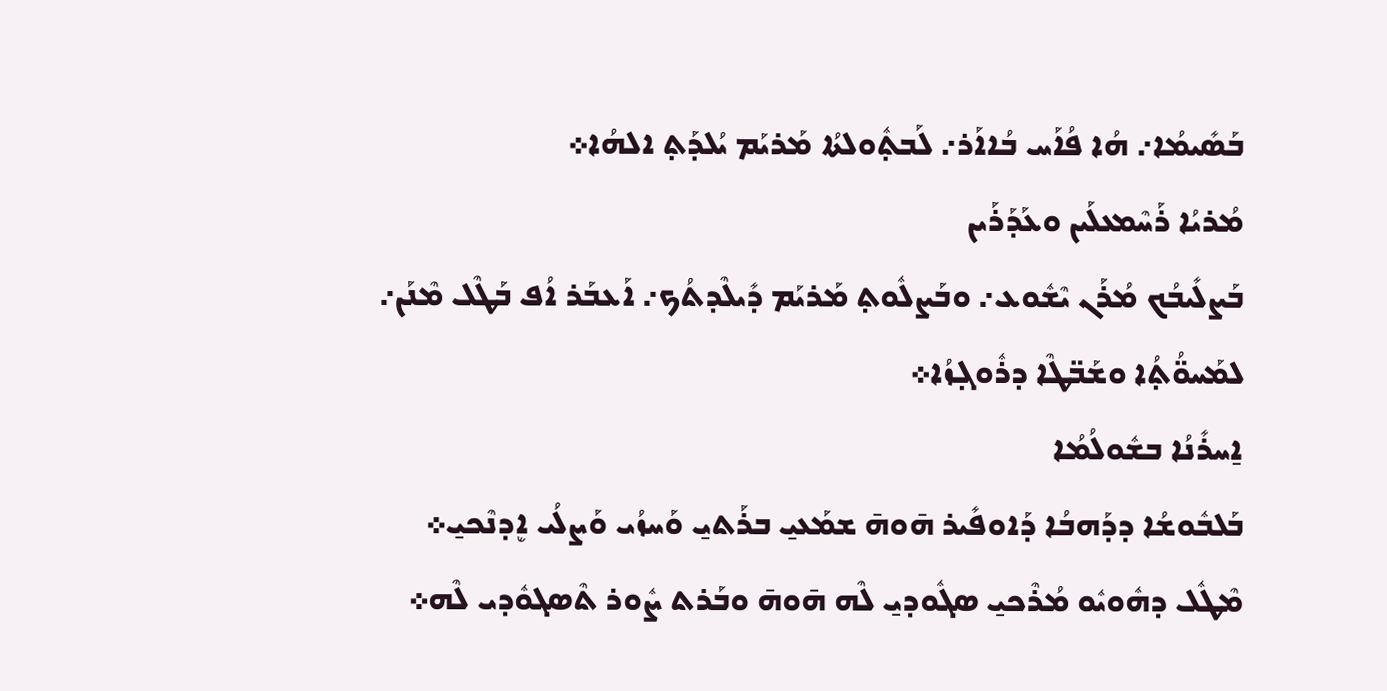ܒܰܣܺܝܡܳܐ܇ ܗܳܐ ܦܳܐܰܚ ܒܳܐܐܰܪ܇ ܠܰܒܬ̣ܽܘܠܬܳܐ ܡܰܪܝܰܡ ܝܳܠܕܰܬ̣ ܐܠܗܳܐ܀
ܡܳܪܝܳܐ ܪܰܚܶܡܥܠܰܝܢ ܘܥܰܕܰܪܰܝܢ
ܒܰܨܠܺܝܒܳܟ ܡܳܪܰܢ ܝܶܫܽܘܥ܇ ܘܒܰܨܠܽܘܬ̣ ܡܰܪܝܰܡ ܕܺܝܠܶܕܬܳܟ܇ ܐܰܥܒܰܪ ܐܳܦ ܒܰܛܶܠ ܡܶܢܰܢ܇ ܠܡܰܚܘ̈ܳܬ̣ܳܐ ܘܫܰܒ̈ܛܶܐ ܕܪܽܘܓ̣ܙܳܐ܀
ܐ̱ܚܪܺܢܳܐ ܒܫܽܘܠܳܡܳܐ
ܒܰܠܒܽܘܫܳܐ ܕܕܰܗܒܳܐ ܕܰܐܘܦܺܝܪ ܗ̄ܘܗ̄ ܫܡܰܥܝ̱ ܒܪܰܬܝ̱ ܘܰܚܙܳܝ ܘܰܨܠܳܝ ܐܷܕܢܶܟܝ̱܀
ܡܶܛܽܠ ܕܗܽܘܝܽܘ ܡܳܪܶܟܝ̱ ܣܓܽܘܕܝ̱ ܠܶܗ ܗ̄ܘܗ̄ ܘܒܰܪܬ ܨܽܘܪ ܬܶܣܓܘܽܕܝ ܠܶܗ܀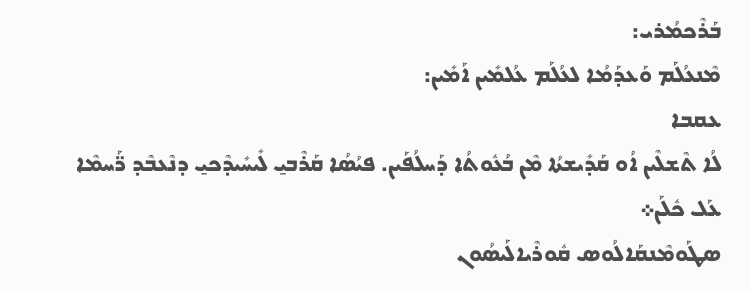ܒܰܪܶܟܡܳܪܝ:
ܡܶܢܥܳܠܰܡ ܘܰܥܕܰܡܳܐ ܠܥܳܠܰܡ ܥܳܠܡܺܝܢ ܐܰܡܺܝܢ:
ܥܩܒܐ
ܠܳܐ ܬܶܫܠܶܝܢ ܐܳܘ ܩܰܕܺܝܫܬܳܐ ܡܶܢ ܒܳܥܽܘܬܳܐ ܕܰܚܠܳܦܰܝܢ. ܦܝܳܣܳܐ ܩܰܪܶܒܝ̱ ܠܺܝܚܺܝܕܶܟܝ̱ ܕܢܶܥܒܶܕ ܪ̈ܰܚܡܶܐ ܥܰܠ ܟܽܠܰܢ܀
ܣܛܰܘܡܶܢܩܰܐܠܳܘܣ ܩܽܘܪܶܝܐܠܰܝܣܳܘܢ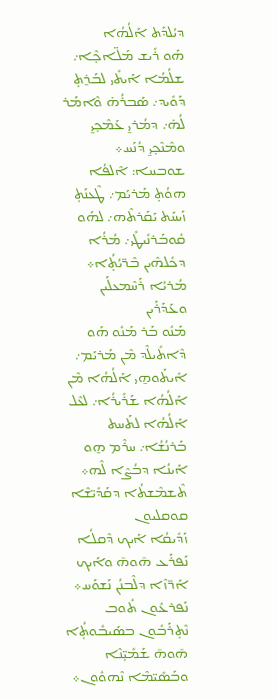ܕܝܳܠܕܰܬ ܐܰܠܳܗܳܐ
ܗܰܘ ܪܺܝܫ ܡܰܠ̈ܐܟ̣ܶܐ܇ ܫܠܳܡܳܐ ܐܰܝܬܺܝ ܠܒܰܪ̱ܬ̣ ܕܰܘܺܝܕ܇ ܣܰܒܪܳܗ̇ ܘܶܐܡܰܪ ܠܳܗ̇܇ ܕܡܳܪܝ̱ ܥܰܡܶܟ̣ܝ̱ ܘܡܶܢܶܟ̣ܝ̱ ܕܳܢܰܚ܀
ܫܘܒܚܐ: ܐܶܠܦܳܐ ܗܘܳܬ̣ ܡܰܪܝܰܡ܇ ܛܶܥܢܰܬ̣ ܙܰܝܚܰܬ ܝܰܩܰܪܬܶܗ܇ ܠܗܰܘ ܩܽܘܒܰܪܢܺܝܛܺܝ܇ ܡܳܪܳܐ ܕܟܽܠܗܶܝܢ ܒܶܪ̈ܝܳܬ̣ܳܐ܀
ܡܳܪܝܳܐ ܪܰܚܶܡܥܠܰܝܢ ܘܥܰܕܰܪܰܝܢ
ܡܰܢܽܘ ܒܰܪ ܡܰܢܽܘ ܗܰܘ ܕܶܐܬܺܝܠܶܕ ܡܶܢ ܡܰܪܝܰܡ܇ ܐܺܝܬܰܘܗ̱ܝ ܐܰܠܳܗܳܐ ܡܶܢ ܐܰܠܳܗܳܐ ܫܰܪܺܝܪܳܐ܇ ܠܥܶܠ ܐܰܠܳܗܳܐ ܠܬܰܚܬ ܒܰܪܢܳܫܳܐ܇ ܚܪܶܡ ܗ̱ܘ ܐܰܝܢܳܐ ܕܒܳܨܶܐ ܠܶܗ܀
ܬܶܫܡܶܫܬܳܐ ܕܩܰܕܺܝ̈ܫܶܐ
ܩܘܩܠܝܘܢ
ܙܰܕܺܝܩܳܐ ܐܰܝܟ ܕܶܩܠܳܐ ܢܰܦܪܰܥ ܗ̄ܘܗ̄ ܘܐܰܝܟ ܐܰܪ̈ܙܶܐ ܕܠܶܒܢܳܢ ܢܰܫܘܰܚ܀
ܢܰܦܪܥܽܘܢ ܬܽܘܒ ܢܶܬ̣ܪܰܒܽܘܢ ܒܣܰܝܒܽܘܬ̣ܳܐ ܗ̄ܘܗ̄ ܫܰܡܺܝ̣̈ܢܶܐ ܘܒܰܣܺܝ̈ܡܶܐ ܢܶܗܘܽܘܢ܀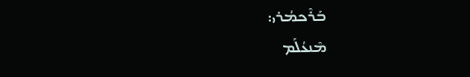ܒܰܪܶܟܡܳܪܝ:
ܡܶܢܥܳܠܰܡ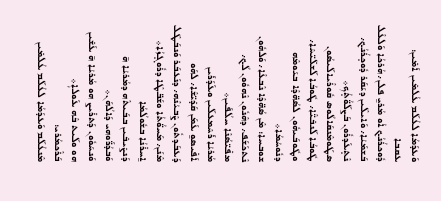ܘܰܥܕܰܡܳܐ ܠܥܳܠܰܡ ܥܳܠܡܺܝܢ ܐܰܡܺܝܢ:
ܥܩܒܐ
ܕܽܘܟܪܳܢܳܟ ܐܳܘ ܡܳܪܝ̱ ܦܠܢ܇ ܗܳܪܟܳܐ ܘܰܠܥܶܠ ܒܰܫܡܰܝܳܐ܇ ܘܰܐܝܠܶܝܢ ܕܝܰܩܰܪ ܕܽܘܟ̣ܪܳܢܳܟ܇ ܢܶܬ̣ܥܰܕܪܽܘܢ ܒܰܨܠܰܘ̈ܳܬ̣ܳܟ܀
ܣܛܰܘܡܶܢܩܰܐܠܳܘܣ ܩܽܘܪܶܝܐܠܰܝܣܳܘܢ
ܛܽܘܒܳܐ ܠܰܢܒܺܝ̈ܶܐ܇ ܛܽܘܒܳܐ ܠܰܫܠܺܝ̈ܚܶܐ܇ ܘܛܽܘܒܰܝܗܽܘܢ ܠܣܳܗ̈ܕܶܐ ܒܝܰܘܡܶܗ ܕܢܽܘܚܳܡܳܐ܀
ܫܘܒܚܐ: ܡܶܢ ܣܳܗ̈ܕܶܐ ܢܶܒܥܶܐ܇ ܘܰܠܗܽܘܢ ܢܶܬܟܰܫܰܦ܇ ܕܗܶܢܽܘܢ ܢܶܗܘܽܘܢ ܠܳܟ܇ ܡܦܺܝ̈ܣܳܢܶܐ ܚܠܳܦܰܝܢ܀
ܡܳܪܝܳܐ ܪܰܚܶܡܥܠܰܝܢ ܘܥܰܕܰܪܰܝܢ
ܐܰܦܺܝܣܘ̱ ܥܰܡܰܢ ܩܰܕܺܝ̈ܫܶܐ܇ ܠܗܰܘ ܕܰܥܒܰܕܬܽܘܢ ܨܶܒܝܳܢܶܗ܇ ܕܢܰܥܒܰܪ ܘܰܢܒܰܛܶܠ ܡܶܢܰܢ܇ ܡܰܚܘ̈ܳܬܳܐ ܘܫܰܒ̈ܛܶܐ ܕܪܽܘܓ̣ܙܳܐ܀
ܐ̱ܚܪܺܢܳܐ ܒܫܽܘܠܳܡܳܐ
ܕܰܢܨܺܝܒܺܝܢ ܒܒܰܝܬܶܗ ܕܡܳܪܝܳܐ ܗ̄ ܘܰܒܕܳܪ̈ܰܘܗܝ ܕܰܐܠܳܗܰܢ܀
ܘܰܢܚܰܘܽܘܢ ܕܰܬܪܺܝܨ ܗܘ ܡܳܪܝܳܐ ܗ̄ ܥܰܫܺܝܢ ܗܘ ܘܠܰܝܬ ܒܶܗ ܥܰܘܠܐܴ܀
ܒܰܪܶܟܡܳܪܝ:
ܡܶܢܥܳܠܰܡ ܘܰܥܕܰܡܳܐ ܠܥܳܠܰܡ ܥܳܠܡܺܝܢ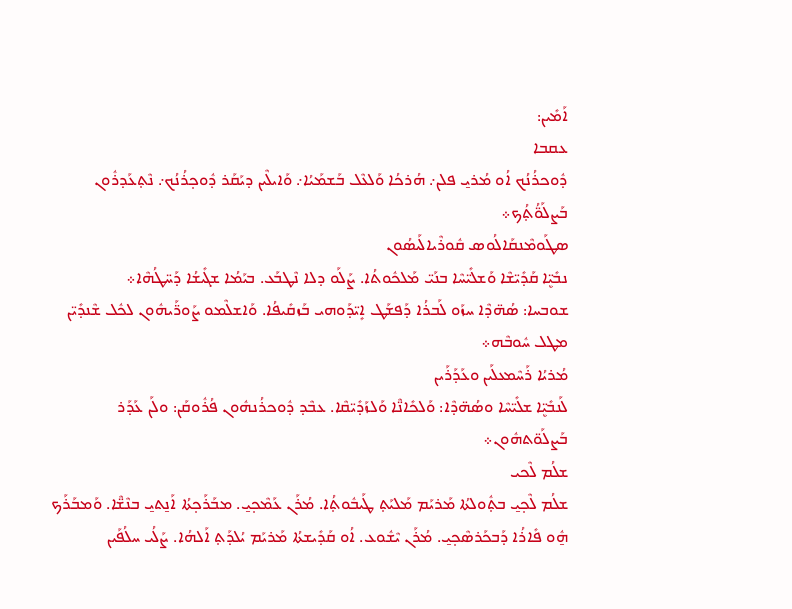ܐܰܡܺܝܢ:
ܥܩܒܐ
ܕܽܘܟܪܳܢܳܟ ܐܳܘ ܡܳܪܝ̱ ܦܠܢ܇ ܗܳܪܟܳܐ ܘܰܠܥܶܠ ܒܰܫܡܰܝܳܐ܇ ܘܰܐܝܠܶܝܢ ܕܝܰܩܰܪ ܕܽܘܟ̣ܪܳܢܳܟ܇ ܢܶܬ̣ܥܰܕܪܽܘܢ ܒܰܨܠܰܘ̈ܳܬ̣ܳܟ܀
ܣܛܰܘܡܶܢܩܰܐܠܳܘܣ ܩܽܘܪܶܝܐܠܰܝܣܳܘܢ
ܢܒܺܝܷ̈ܐ ܩܰܕܺܝ̈ܫܶܐ ܘܰܫܠܺܝ̈ܚܶܐ ܒܢܰܝ̈ ܡܰܠܟܽܘܬܳܐ. ܨܰܠܰܘ ܕܠܐ ܢܶܛܒܰܥ. ܒܝܰܡܳܐ ܫܓܺܝܫܳܐ ܕܰܚ̈ܛܳܗܶܐ܀
ܫܘܒܚܐ: ܣܳܗ̈ܕܶܐ ܚܙܰܘ ܠܰܒܪܳܐ ܕܰܦܫܰܛ ܐܻܝ̈ܕܰܘܗܝ ܒܰܙܩܺܝܦܳܐ. ܘܰܐܫܠܶܡܘ ܨܰܘܪ̈ܰܝܗܽܘܢ ܠܟܽܠ ܫܶܢܕܺܝ̈ܢ ܡܛܠ ܚܽܘܒܶܗ܀
ܡܳܪܝܳܐ ܪܰܚܶܡܥܠܰܝܢ ܘܥܰܕܰܪܰܝܢ
ܠܰܢܒܺܝܷ̈ܐ ܫܠܺܝ̈ܚܶܐ ܘܣܳܗ̈ܕܶܐ: ܘܰܠܟܺܐܢ̈ܶܐ ܘܰܠܙܰܕܺܝ̈ܩܶܐ. ܥܒܶܕ ܕܽܘܟܪܳܢܗܽܘܢ ܦܳܪܽܘܩܰܢ: ܘܠܰܢ ܥܰܕܰܪ ܒܰܨܠܰܘ̈ܬܗܽܘܢ܀
ܫܠܳܡ ܠܶܟܝ
ܫܠܳܡ ܠܶܟ̣ܝ̱ ܒܬ̣ܽܘܠܬܳܐ ܡܰܪܝܰܡ ܡܰܠܝܰܬ̣ ܛܰܝܒܽܘܬ̣ܳܐ. ܡܳܪܰܢ ܥܰܡܶܟ̣ܝ̱. ܡܒܰܪܰܟ̣ܬܳܐ ܐܰܢ̱ܬܝ̱ ܒܢܶܫ̈ܶܐ. ܘܰܡܒܰܪܰܟ ܗ̱ܽܘ ܦܺܐܪܳܐ ܕܰܒܟܰܪܣܶܟ̣ܝ̱. ܡܳܪܰܢ ܝܶܫܽܘܥ. ܐܳܘ ܩܰܕܺܝܫܬܳܐ ܡܰܪܝܰܡ ܝܳܠܕܰܬ̣ ܐܰܠܗܳܐ. ܨܰܠܳܝ ܚܠܳܦܰܝܢ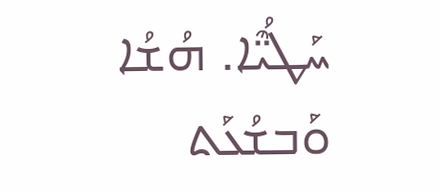ܚܰܛܳܝ̈ܶܐ. ܗܳܫܳܐ ܘܰܒܫܳܥܰܬ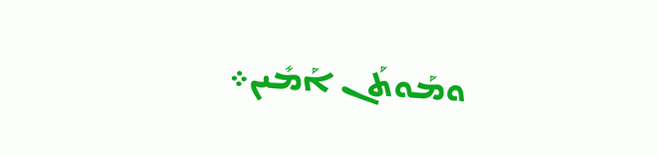ܘܡܰܘܬܰܢ ܐܰܡܺܝܢ܀